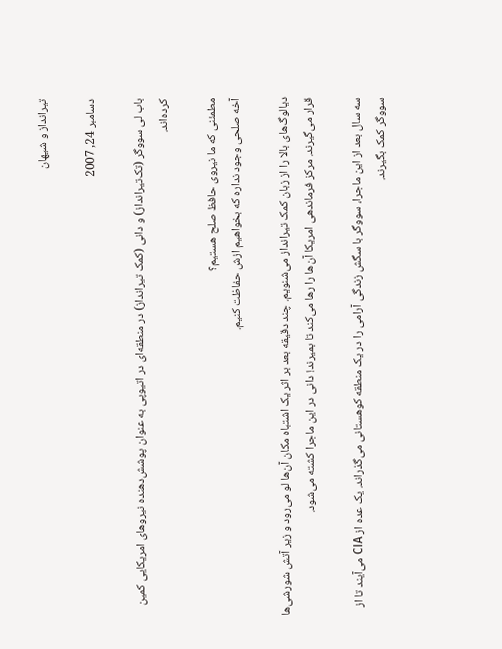تیرانداز و شیهان

دسامبر 24, 2007

باب لی سووگر (تک‌تیرانداز) و دانی (کمک تیرانداز) در منطقه‌ای در اتیوپی به عنوان پوشش‌دهنده نیروهای امریکایی کمین کرده‌اند.

مطمئنی که ما نیروی حافظ صلح هستیم؟
آخه صلحی وجود نداره که بخواهیم ازش حفاظت کنیم.

دیالوگ‌های بالا را از زبان کمک تیرانداز می‌شنویم. چند دقیقه بعد بر اثر یک اشتباه مکان آن‌ها لو می‌رود و زیر آتش شورشی‌ها قرار می‌گیرند. مرکز فرماندهی امریکا آن‌ها را رها می‌کند تا بمیرند! دانی در این ماجرا کشته می‌شود.

سه سال بعد از این ماجرا، سووگر با سگش زندگی آرامی را در یک منطقه کوهستانی می‌گذراند. یک عده از CIA می‌آیند تا از سووگر کمک بگیرند.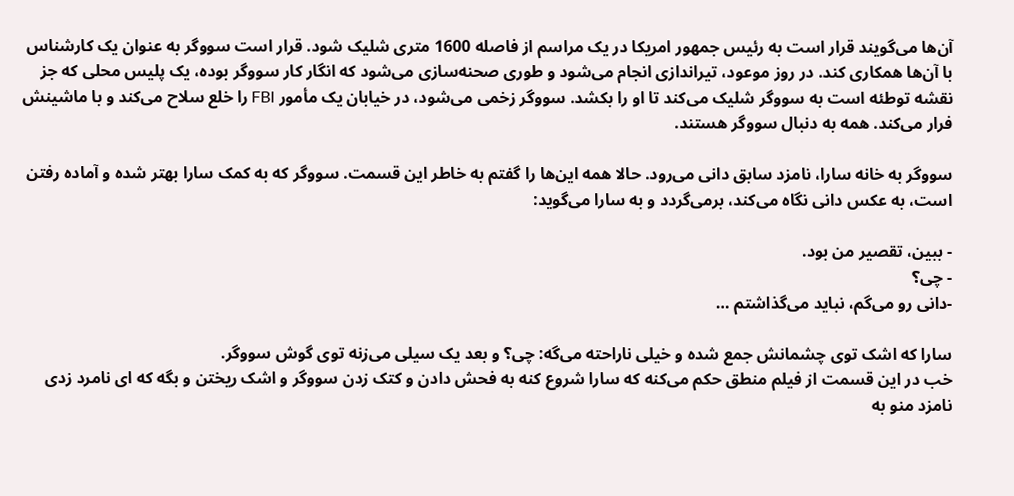آن‌ها می‌گویند قرار است به رئیس جمهور امریکا در یک مراسم از فاصله 1600 متری شلیک شود. قرار است سووگر به عنوان یک کارشناس با آن‌ها همکاری کند. در روز موعود، تیراندازی انجام می‌شود و طوری صحنه‌سازی می‌شود که انگار کار سووگر بوده، یک پلیس محلی که جز نقشه توطئه است به سووگر شلیک می‌کند تا او را بکشد. سووگر زخمی می‌شود، در خیابان یک مأمور FBI را خلع سلاح می‌کند و با ماشینش فرار می‌کند. همه به دنبال سووگر هستند.

سووگر به خانه سارا، نامزد سابق دانی می‌رود. حالا همه این‌ها را گفتم به خاطر این قسمت. سووگر که به کمک سارا بهتر شده و آماده رفتن است، به عکس دانی نگاه می‌کند، برمی‌گردد و به سارا می‌گوید:

- ببین، تقصیر من بود.
- چی؟
-دانی رو می‌گم، نباید می‌گذاشتم …

سارا که اشک توی چشمانش جمع شده و خیلی ناراحته می‌گه: چی؟ و بعد یک سیلی می‌زنه توی گوش سووگر.
خب در این قسمت از فیلم منطق حکم می‌کنه که سارا شروع کنه به فحش دادن و کتک زدن سووگر و اشک ریختن و بگه که ای نامرد زدی نامزد منو به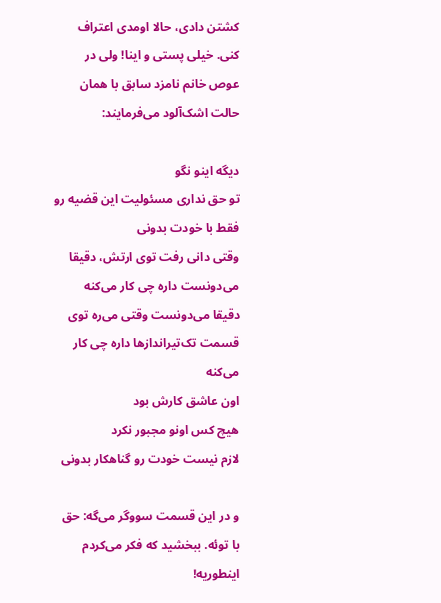کشتن دادی، حالا اومدی اعتراف کنی. خیلی پستی و اینا! ولی در عوص خانم نامزد سابق با همان حالت اشک‌آلود می‌فرمایند:

دیگه اینو نگو
تو حق نداری مسئولیت این قضیه رو فقط با خودت بدونی
وقتی دانی رفت توی ارتش، دقیقا می‌دونست داره چی کار می‌کنه
دقیقا می‌دونست وقتی می‌ره توی قسمت تک‌تیراندازها داره چی‌ کار می‌کنه
اون عاشق کارش بود
هیچ کس اونو مجبور نکرد
لازم نیست خودت رو گناهکار بدونی

و در این قسمت سووگر می‌گه: حق با توئه. ببخشید که فکر می‌کردم اینطوریه!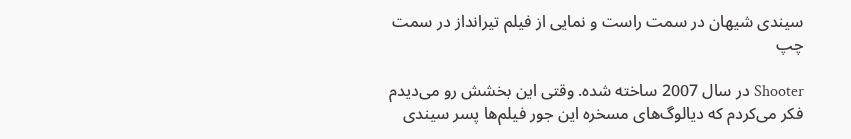سیندی شیهان در سمت راست و نمایی از فیلم تیرانداز در سمت چپ

Shooter در سال 2007 ساخته شده. وقتی این بخشش رو می‌دیدم فکر می‌کردم که دیالوگ‌های مسخره این جور فیلم‌ها پسر سیندی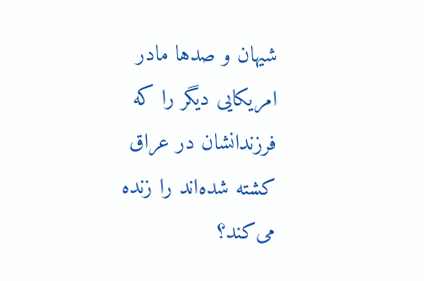شیهان و صدها مادر امریکایی دیگر را که فرزندانشان در عراق کشته شده‌اند را زنده می‌کند؟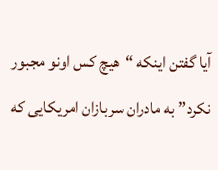آیا گفتن اینکه “هیچ کس اونو مجبور نکرد” به مادران سربازان امریکایی که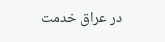در عراق خدمت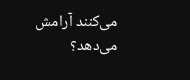می‌کنند آرامش می‌دهد؟